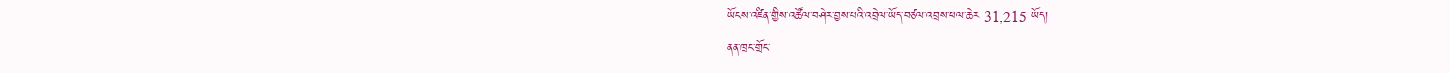ཡོངས་འཛིན་གྱིས་འཚོལ་བཤེར་བྱས་པའི་འབྲེལ་ཡོད་བཙལ་འབྲས་ཕལ་ཆེར 31,215 ཡོད།
ནན་ཁྲང་གྲོང་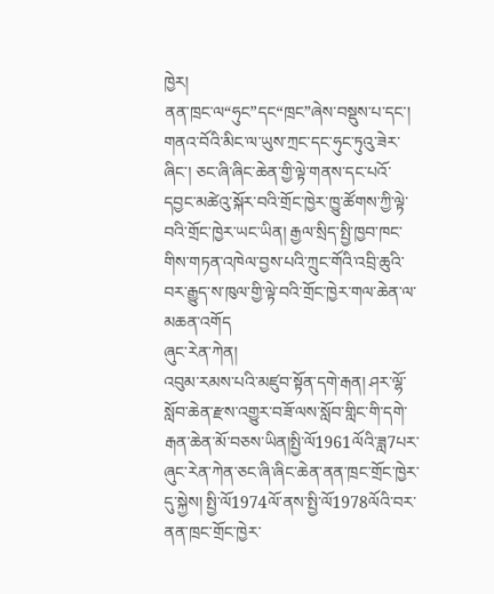ཁྱེར།
ནན་ཁྲང་ལ“ཧུང”དང“ཁྲང”ཞེས་བསྡུས་པ་དང་། གནའ་བོའི་མིང་ལ་ཡུས་ཀྲང་དང་ཧུང་ཏུའུ་ཟེར་ཞིང་། ཅང་ཞི་ཞིང་ཆེན་གྱི་ལྟེ་གནས་དང་པའོ་དབྱང་མཚེའུ་སྐོར་བའི་གྲོང་ཁྱེར་ཁྱུ་ཚོགས་ཀྱི་ལྟེ་བའི་གྲོང་ཁྱེར་ཡང་ཡིན། རྒྱལ་སྲིད་སྤྱི་ཁྱབ་ཁང་གིས་གཏན་འཁེལ་བྱས་པའི་ཀྲུང་གོའི་འབྲི་ཆུའི་བར་རྒྱུད་ས་ཁུལ་གྱི་ལྟེ་བའི་གྲོང་ཁྱེར་གལ་ཆེན་ལ་མཆན་འགོད
ཞུང་རེན་ཀེན།
འབུམ་རམས་པའི་མཛུབ་སྟོན་དགེ་རྒན། ཤར་ལྷོ་སློབ་ཆེན་རྫས་འགྱུར་བཟོ་ལས་སློབ་གླིང་གི་དགེ་རྒན་ཆེན་མོ་བཅས་ཡིན།སྤྱི་ལོ1961ལོའི་ཟླ7པར་ཞུང་རེན་ཀེན་ཅང་ཞི་ཞིང་ཆེན་ནན་ཁྲང་གྲོང་ཁྱེར་དུ་སྐྱེས། སྤྱི་ལོ1974ལོ་ནས་སྤྱི་ལོ1978ལོའི་བར་ནན་ཁྲང་གྲོང་ཁྱེར་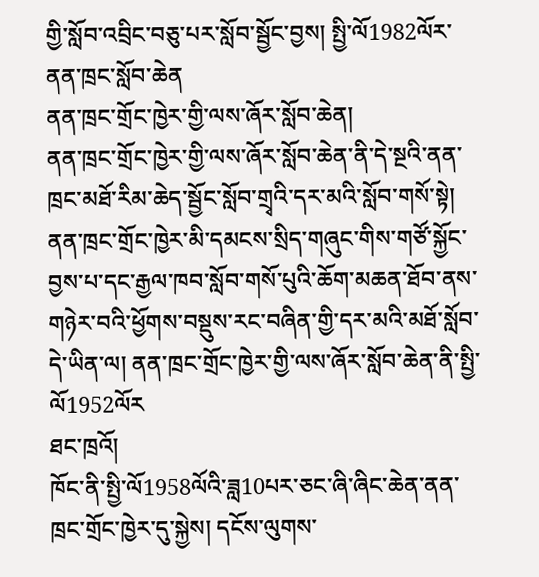གྱི་སློབ་འབྲིང་བཅུ་པར་སློབ་སྦྱོང་བྱས། སྤྱི་ལོ1982ལོར་ནན་ཁྲང་སློབ་ཆེན
ནན་ཁྲང་གྲོང་ཁྱེར་གྱི་ལས་ཞོར་སློབ་ཆེན།
ནན་ཁྲང་གྲོང་ཁྱེར་གྱི་ལས་ཞོར་སློབ་ཆེན་ནི་དེ་སྔའི་ནན་ཁྲང་མཐོ་རིམ་ཆེད་སྦྱོང་སློབ་གྲྭའི་དར་མའི་སློབ་གསོ་སྟེ། ནན་ཁྲང་གྲོང་ཁྱེར་མི་དམངས་སྲིད་གཞུང་གིས་གཙོ་སྐྱོང་བྱས་པ་དང་རྒྱལ་ཁབ་སློབ་གསོ་པུའི་ཆོག་མཆན་ཐོབ་ནས་གཉེར་བའི་ཕྱོགས་བསྡུས་རང་བཞིན་གྱི་དར་མའི་མཐོ་སློབ་དེ་ཡིན་ལ། ནན་ཁྲང་གྲོང་ཁྱེར་གྱི་ལས་ཞོར་སློབ་ཆེན་ནི་སྤྱི་ལོ1952ལོར
ཐང་ཁྲའོ།
ཁོང་ནི་སྤྱི་ལོ1958ལོའི་ཟླ10པར་ཅང་ཞི་ཞིང་ཆེན་ནན་ཁྲང་གྲོང་ཁྱེར་དུ་སྐྱེས། དངོས་ལུགས་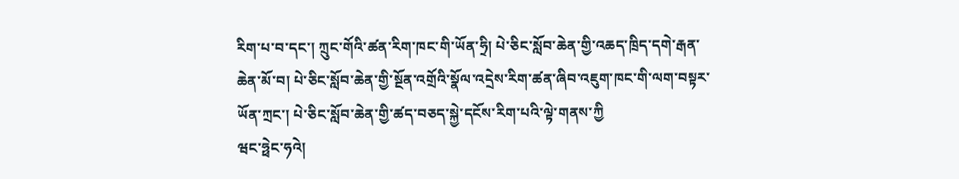རིག་པ་བ་དང་། ཀྲུང་གོའི་ཚན་རིག་ཁང་གི་ཡོན་ཧྲི། པེ་ཅིང་སློབ་ཆེན་གྱི་འཆད་ཁྲིད་དགེ་རྒན་ཆེན་མོ་བ། པེ་ཅིང་སློབ་ཆེན་གྱི་སྔོན་འགྲོའི་སྣོལ་འདྲེས་རིག་ཚན་ཞིབ་འཇུག་ཁང་གི་ལག་བསྟར་ཡོན་ཀྲང་། པེ་ཅིང་སློབ་ཆེན་གྱི་ཚད་བཅད་སྐྱེ་དངོས་རིག་པའི་ལྟེ་གནས་ཀྱི
ཝང་ཧྥེང་ཧའེ།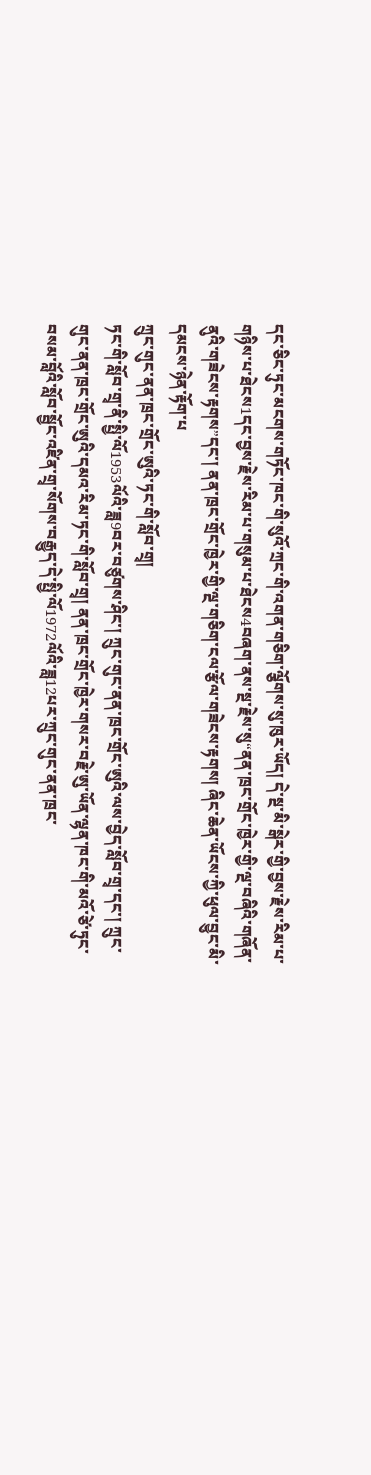དང་ཅིང་ཏུང་མངགས་གཏོང་ཁང་གི་སུའོ་ཀྲང་གི་འགན་གཅིག་ལྕོགས་སུ་ཁུར་ཡོད། དེ་སྔ་མི་སྒེར་གྱི་བྱས་རྗེས་རིམ་པ་གཉིས་པ་ཐེངས1དང་བྱས་རྗེས་རིམ་པ་གསུམ་པ་ཐེངས4བཞག་ནས་སྔ་རྗེས་སུ“ནན་ཁྲང་གྲོང་ཁྱེར་གྱི་ལྔ་བཞིའི་གཞོན་ནུའི་གཟེངས་རྟགས”དང་། ནན་ཁྲང་གྲོང་ཁྱེར་གྱི་ལྔ་གཅིག་ངལ་རྩོལ་གཟེངས་རྟགས། ཞིང་ཆེན་ཡོངས་ཀྱི་ཕུལ་བྱུང་མི་དམངས་ཉེན་རྟོག་པ
ཀྲུང་གུང་ནན་ཁྲང་གྲོང་ཨུའི་ཏང་གི་སློབ་གྲྭ།
ཏང་གི་སློབ་གྲྭ་ནི་སྤྱི་ལོ1953ལོའི་ཟླ9བར་བཙུགས་ཤིང་། ཀྲུང་གུང་ནན་ཁྲང་གྲོང་ཨུའི་ལས་བྱེད་སློབ་གྲྭ་དང་། ཀྲུང་གུང་ནན་ཁྲང་གྲོང་ཨུའི་དམའ་རིམ་ཏང་གི་སློབ་གྲྭ། ནན་ཁྲང་གྲོང་ཁྱེར་གསར་བརྗེ་ཨུ་ཡོན་ལྷན་ཁང་གི་མའོ་ཙེ་ཏུང་བསམ་བློའི་སློབ་སྦྱོང་འཛིན་གྲྭ་སོགས་བརྒྱུད་དེ་སྤྱི་ལོ1972ལོའི་ཟླ12པར་ཀྲུང་གུང་ནན་ཁྲང་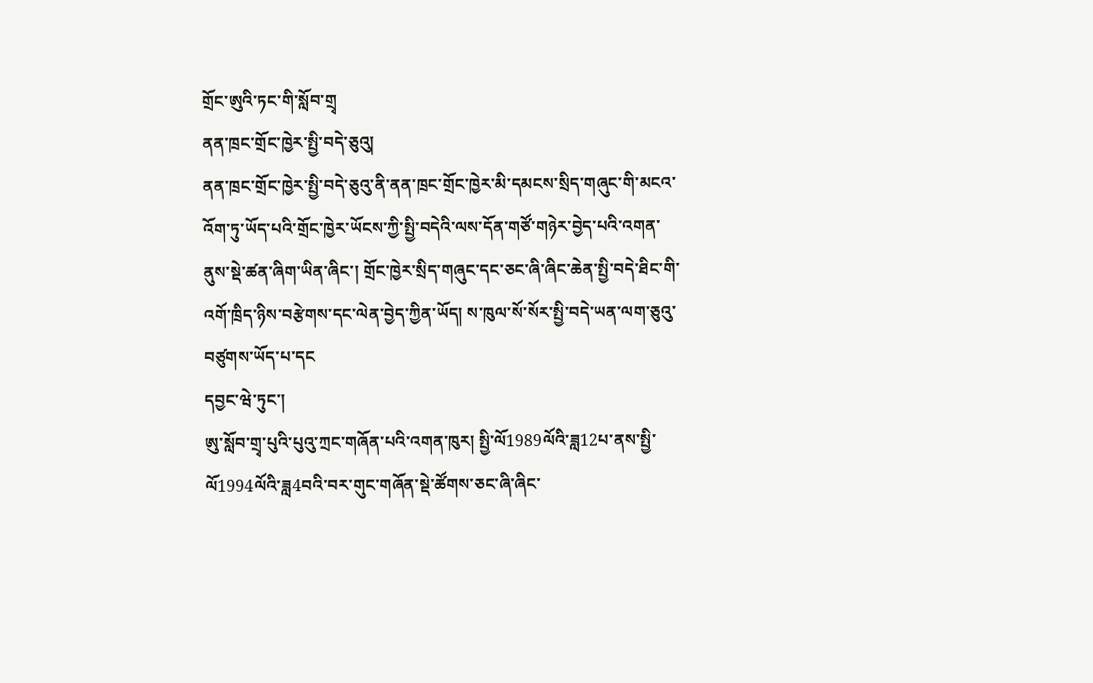གྲོང་ཨུའི་ཏང་གི་སློབ་གྲྭ
ནན་ཁྲང་གྲོང་ཁྱེར་སྤྱི་བདེ་ཅུའུ།
ནན་ཁྲང་གྲོང་ཁྱེར་སྤྱི་བདེ་ཅུའུ་ནི་ནན་ཁྲང་གྲོང་ཁྱེར་མི་དམངས་སྲིད་གཞུང་གི་མངའ་འོག་ཏུ་ཡོད་པའི་གྲོང་ཁྱེར་ཡོངས་ཀྱི་སྤྱི་བདེའི་ལས་དོན་གཙོ་གཉེར་བྱེད་པའི་འགན་ནུས་སྡེ་ཚན་ཞིག་ཡིན་ཞིང་། གྲོང་ཁྱེར་སྲིད་གཞུང་དང་ཅང་ཞི་ཞིང་ཆེན་སྤྱི་བདེ་ཐིང་གི་འགོ་ཁྲིད་ཉིས་བརྩེགས་དང་ལེན་བྱེད་ཀྱིན་ཡོད། ས་ཁུལ་སོ་སོར་སྤྱི་བདེ་ཡན་ལག་ཅུའུ་བཙུགས་ཡོད་པ་དང
དབྱང་ཝེ་ཏུང་།
ཨུ་སློབ་གྲྭ་པུའི་པུའུ་ཀྲང་གཞོན་པའི་འགན་ཁུར། སྤྱི་ལོ1989ལོའི་ཟླ12པ་ནས་སྤྱི་ལོ1994ལོའི་ཟླ4བའི་བར་གུང་གཞོན་སྡེ་ཚོགས་ཅང་ཞི་ཞིང་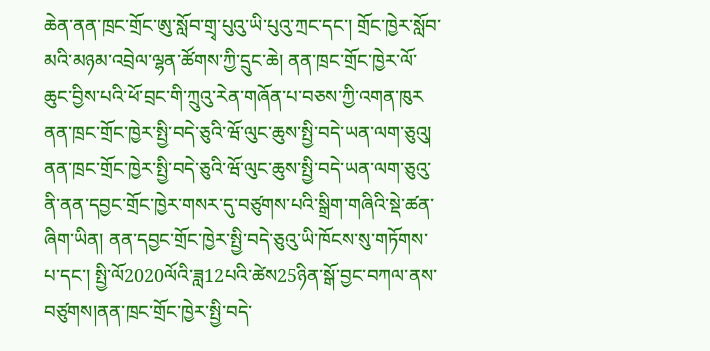ཆེན་ནན་ཁྲང་གྲོང་ཨུ་སློབ་གྲྭ་པུའུ་ཡི་པུའུ་ཀྲང་དང་། གྲོང་ཁྱེར་སློབ་མའི་མཉམ་འབྲེལ་ལྷན་ཚོགས་ཀྱི་དྲུང་ཆེ། ནན་ཁྲང་གྲོང་ཁྱེར་ལོ་ཆུང་བྱིས་པའི་ཕོ་བྲང་གི་ཀྲུའུ་རེན་གཞོན་པ་བཅས་ཀྱི་འགན་ཁུར
ནན་ཁྲང་གྲོང་ཁྱེར་སྤྱི་བདེ་ཅུའི་ཝོ་ལུང་ཆུས་སྤྱི་བདེ་ཡན་ལག་ཅུའུ།
ནན་ཁྲང་གྲོང་ཁྱེར་སྤྱི་བདེ་ཅུའི་ཝོ་ལུང་ཆུས་སྤྱི་བདེ་ཡན་ལག་ཅུའུ་ནི་ནན་དབྱང་གྲོང་ཁྱེར་གསར་དུ་བཙུགས་པའི་སྒྲིག་གཞིའི་སྡེ་ཚན་ཞིག་ཡིན། ནན་དབྱང་གྲོང་ཁྱེར་སྤྱི་བདེ་ཅུའུ་ཡི་ཁོངས་སུ་གཏོགས་པ་དང་། སྤྱི་ལོ2020ལོའི་ཟླ12པའི་ཚེས25ཉིན་སྒོ་བྱང་བཀལ་ནས་བཙུགས།ནན་ཁྲང་གྲོང་ཁྱེར་སྤྱི་བདེ་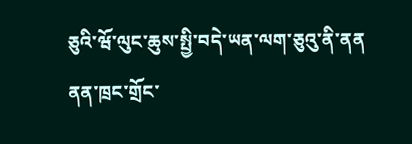ཅུའི་ཝོ་ལུང་ཆུས་སྤྱི་བདེ་ཡན་ལག་ཅུའུ་ནི་ནན
ནན་ཁྲང་གྲོང་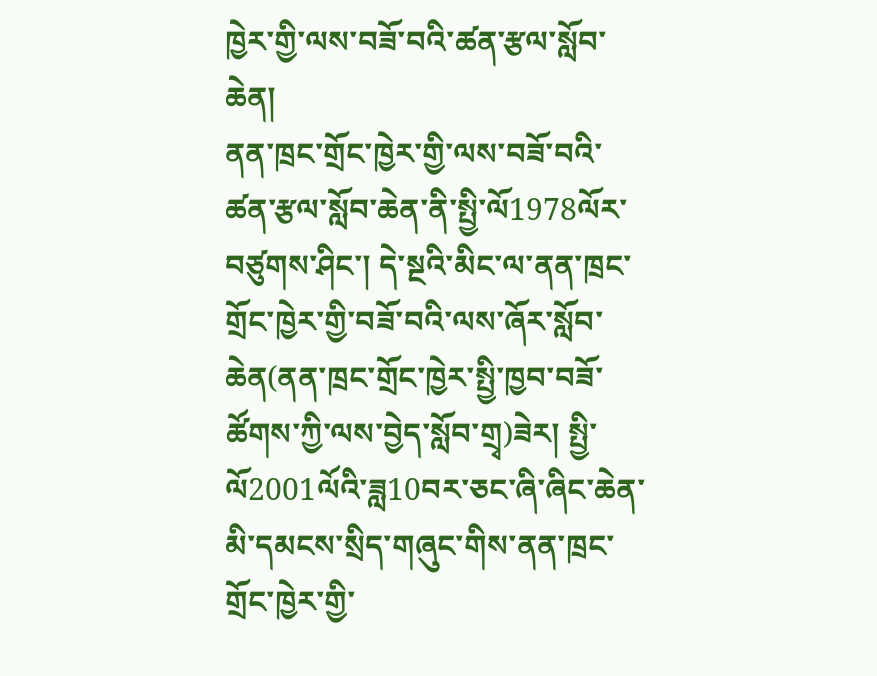ཁྱེར་གྱི་ལས་བཟོ་བའི་ཚན་རྩལ་སློབ་ཆེན།
ནན་ཁྲང་གྲོང་ཁྱེར་གྱི་ལས་བཟོ་བའི་ཚན་རྩལ་སློབ་ཆེན་ནི་སྤྱི་ལོ1978ལོར་བཙུགས་ཤིང་། དེ་སྔའི་མིང་ལ་ནན་ཁྲང་གྲོང་ཁྱེར་གྱི་བཟོ་བའི་ལས་ཞོར་སློབ་ཆེན(ནན་ཁྲང་གྲོང་ཁྱེར་སྤྱི་ཁྱབ་བཟོ་ཚོགས་ཀྱི་ལས་བྱེད་སློབ་གྲྭ)ཟེར། སྤྱི་ལོ2001ལོའི་ཟླ10བར་ཅང་ཞི་ཞིང་ཆེན་མི་དམངས་སྲིད་གཞུང་གིས་ནན་ཁྲང་གྲོང་ཁྱེར་གྱི་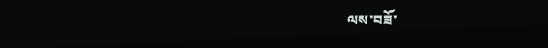ལས་བཟོ་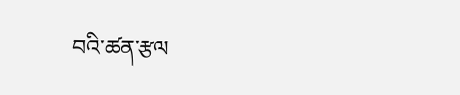བའི་ཚན་རྩལ